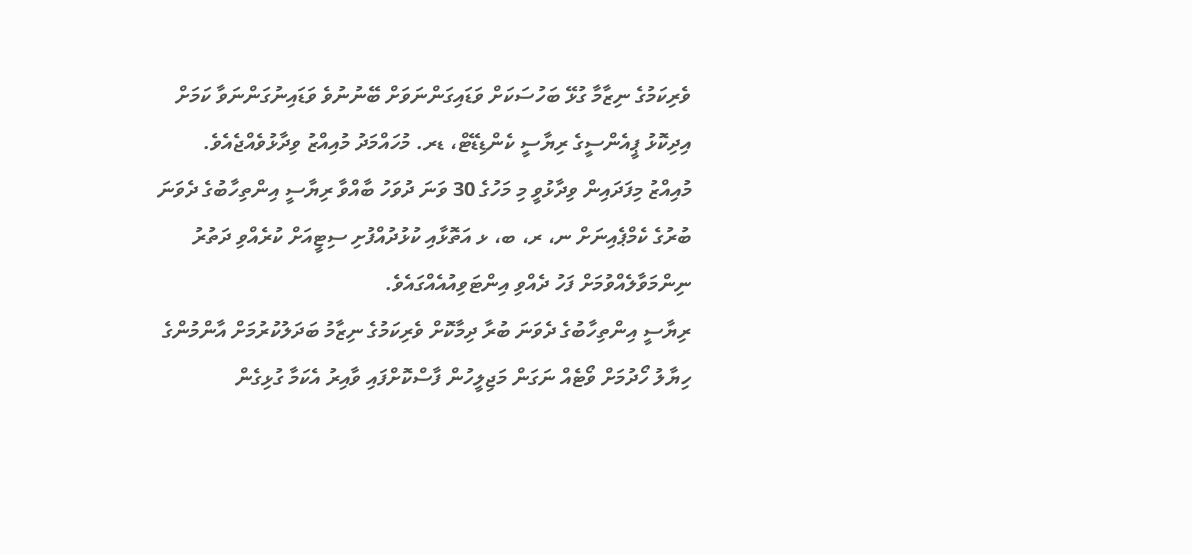ވެރިކަމުގެ ނިޒާމާ ގުޅޭ ބަހުސަކަށް ވަޑައިގަންނަވަށް ބޭނުނުވެ ވަޑައިނުގަންނަވާ ކަމަށް އިދިކޮޅު ޕީއެންސީގެ ރިޔާސީ ކެންޑިޑޭޓް، ޑރ. މުހައްމަދު މުއިއްޒު ވިދާޅުވެއްޖެއެވެ.
މުއިއްޒު މިފަދައިން ވިދާޅުވީ މި މަހުގެ 30 ވަނަ ދުވަހު ބާއްވާ ރިޔާސީ އިންތިހާބުގެ ދެވަނަ ބުރުގެ ކެމްޕެއިނަށް ނ، ރ، ބ، ޅ އަތޮޅާއި ކުޅުދުއްފުށި ސިޓީއަށް ކުރެއްވި ދަތުރު ނިންމަވާލެއްވުމަށް ފަހު ދެއްވި އިންޓަވިއުއެއްގައެވެ.
ރިޔާސީ އިންތިހާބުގެ ދެވަނަ ބުރާ ދިމާކޮށް ވެރިކަމުގެ ނިޒާމު ބަދަލުކުރުމަށް އާންމުންގެ ހިޔާލު ހޯދުމަށް ވޯޓެއް ނަގަން މަޖިލީހުން ފާސްކޮށްފައި ވާއިރު އެކަމާ ގުޅިގެން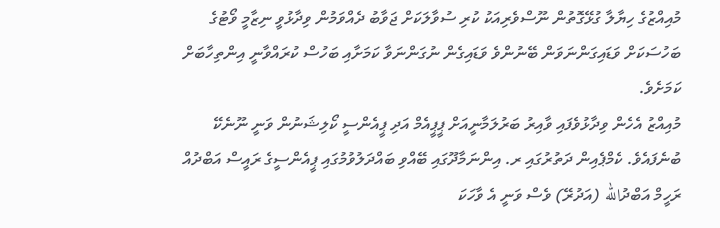މުއިއްޒުގެ ހިޔާލާ ގުޅޭގޮތުން ނޫސްވެރިއަކު ކުރި ސުވާލަކަށް ޖަވާބު ދެއްވަމުން ވިދާޅުވީ ނިޒާމީ ވޯޓުގެ ބަހުސަކަށް ވަޑައިގަންނަވަން ބޭނުންވެ ވަޑައިގެން ނުގަންނަވާ ކަމަށާއި ބަހުސް ކުރައްވާނީ އިންތިހާބަށް ކަމަށެވެ.
މުއިއްޒު އެހެން ވިދާޅުވެފައި ވާއިރު ބަރުލަމާނީއަށް ޕީޕީއެމް އަދި ޕީއެންސީ ކޯލިޝަނުން ވަނީ ނޫނެކޭ ބުނެފައެވެ. ކެމްޕެއިން ދަތުރުގައި ރ. އިންނަމާދޫގައި ބޭއްވި ބައްދަލުވުމުގައި ޕީއެންސީގެ ރައީސް އަބްދުއް ރަހީމް އަބްދުالله (އަދުރޭ) ވެސް ވަނީ އެ ވާހަކަ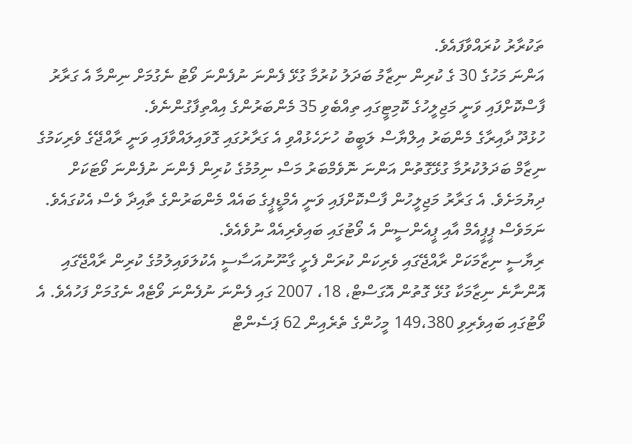ތަކުރާރު ކުރައްވާފައެވެ.
އަންނަ މަހުގެ 30 ގެ ކުރިން ނިޒާމު ބަދަލު ކުރުމާ ގުޅޭ ފެންނަ ނުފެންނަ ވޯޓު ނެގުމަށް ނިންމާ އެ ގަރާރު ފާސްކޮށްފައި ވަނީ މަޖިލީހުގެ ކޮމިޓީގައި ތިއްބެވި 35 މެންބަރުންގެ އިއްތިފާގުންނެވެ.
ހުޅުދޫ ދާއިރާގެ މެންބަރު އިލްޔާސް ލަބީބު ހުށަހެޅުއްވި އެ ގަރާރުގައި ގޮވައިލައްވާފައި ވަނީ ރާއްޖޭގެ ވެރިކަމުގެ ނިޒާމް ބަދަލުކުރުމާ ގުޅޭގޮތުން އަންނަ ނޮވެމްބަރު މަސް ނިމުމުގެ ކުރިން ފެންނަ ނުފެންނަ ވޯޓަކަށް ދިޔުމަށެވެ. އެ ގަރާރު މަޖިލީހުން ފާސްކޮށްފައި ވަނީ އެމްޑީޕީގެ ބައެއް މެންބަރުންގެ ތާއިދާ ވެސް އެކުގައެވެ. ނަމަވެސް ޕީޕީއެމް އާއި ޕީއެންސީން އެ ވޯޓުގައި ބައިވެރިއެއް ނުވެއެވެ.
ރިޔާސީ ނިޒާމަކަށް ރާއްޖޭގައި ވެރިކަން ކުރަން ފެށީ ގާނޫނުއަސާސީ އެކުލަވައިލުމުގެ ކުރިން ރާއްޖޭގައި އޮންނާނެ ނިޒާމަކާ ގުޅޭ ގޮތުން އޮގަސްޓް، 18، 2007 ގައި ފެންނަ ނުފެންނަ ވޯޓެއް ނެގުމަށް ފަހުއެވެ. އެ ވޯޓުގައި ބައިވެރިވި 149،380 މީހުންގެ ތެރެއިން 62 ޕަސެންޓް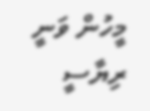މީހުން ވަނީ ރިޔާސީ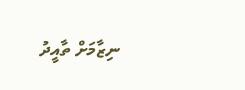ނިޒާމަށް ތާއީދު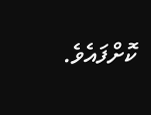ކޮށްފައެވެ.